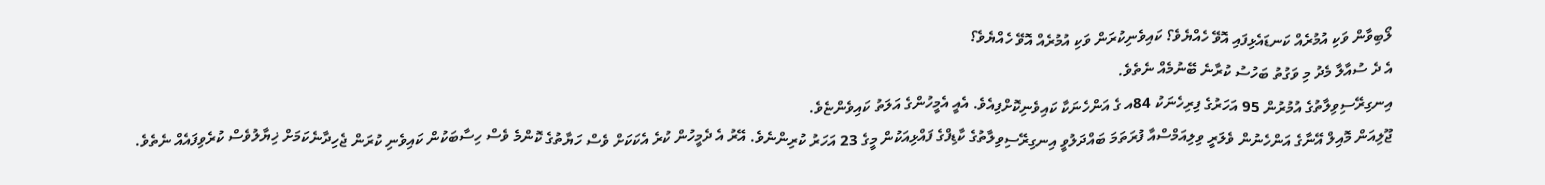ލޯބިވާން ވަކި އުމުރެއް ކަނޑައެޅިފައި އޮވޭ ހެއްޔެވެ؟ ކައިވެނިކުރަން ވަކި އުމުރެއް އޮވޭ ހެއްޔެވެ؟
އެ ދެ ސުއާލާ މެދު މި ވަގުތު ބަހުސު ކުރާނެ ބޭނުމެއް ނެތެވެ.
އިނގިރޭސިވިލާތުގެ އުމުރުން 95 އަހަރުގެ ފިރިހެނަކު 84އ ގެ އަންހެނަކާ ކައިވެނިކޮށްފިއެވެ. އެއީ އެމީހުންގެ އަލަތު ކައިވެންޏެވެ.
ޖޫލިއަން މޮއިލް އޭނާގެ އަންހެނުން ވެލަރީ ވިލިއަމްސްއާ ފުރަތަމަ ބައްދަލުވީ އިނގިރޭސިވިލާތުގެ ކާޑިފްގެ ފައްޅިއަކުން މީގެ 23 އަހަރު ކުރިންނެވެ. އޭރު އެ ދެމީހުން ކުރެ އެކަކަށް ވެސް ހަޔާތުގެ ކޮންމެ ވެސް ހިސާބަކުން ކައިވެނި ކުރަން ޖެހިދާނެކަމަށް ޚިޔާލުވެސް ކުރެވިފައެއް ނެތެވެ.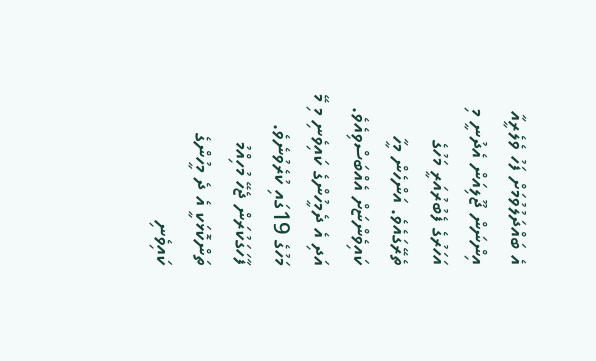އެ ބައްދަލުވުމަށް ފަހު ވެލެރީއާ އިންނަން ޖޫލިއަން އެދުނީ މި އަހަރުގެ ފެބުރުއަރީ މަހުގެ ތެރޭގައެވެ. އަންހެން މީހާ ކައިވެންޏަށް އެއްބަސްވިއެވެ. އަދި އެ ދެމީހުންގެ ކައިވެނި މި މޭ މަހުގެ 19ގައި ކުރެވުނެވެ.
ފާހަގަކުރަން ޖެހޭ މުހިއްމު ތަންކޮޅަކީ އެ ދެ މީހުންގެ ކައިވެނި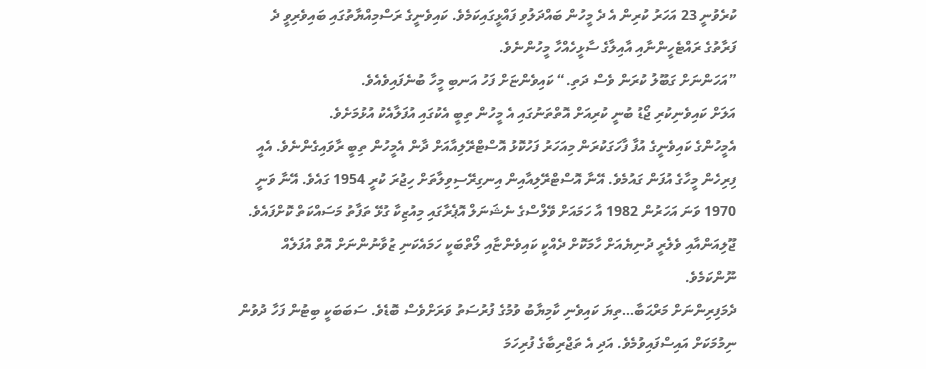ކުރެވުނީ 23 އަހަރު ކުރިން އެ ދެ މީހުން ބައްދަލުވި ފައްޅީގައިކަމެވެ. ކައިވެނީގެ ރަސްމިއްޔާތުގައި ބައިވެރިވީ ދެ ފަރާތުގެ ރައްޓެހީންނާއި އާއިލާގެ ސާޅީހެއްހާ މީހުންނެވެ.
”އަހަންނަށް ގަބޫލު ކުރަން ވެސް ދަތި.“ ކައިވެންޏަށް ފަހު އަނބި މީހާ ބުނެފައިވެއެވެ.
އަލަށް ކައިވެނިކުރި ޖޯޑު ބުނީ ކުރިއަށް އޮތްތަނުގައި އެ މީހުން ތިބީ އެކުގައި އުފަލާއެކު އުޅުމަށެވެ.
އެމީހުންގެ ކައިވެނީގެ އުފާ ފާހަގަކުރަން މިއަހަރު ފަހުކޮޅު އޮސްޓްރޭލިއާއަށް ދާން އެމީހުން ތިބީ ރާވައިގެންނެވެ. އެއީ ފިރިހެން މީހާގެ އުފަން ގައުމެވެ. އޭނާ އޮސްޓްރޭލިއާއިން އިނގިރޭސިވިލާތަށް ހިޖުރަ ކުރީ 1954 ގައެވެ. އޭނާ ވަނީ 1970 ވަނަ އަހަރުން 1982 އާ ހަމައަށް ވޭލްސްގެ ނެޝަނަލް އޮޕެރާގައި މިއުޒިކާ ގުޅޭ ތަފާތު މަސައްކަތް ކޮށްފައެވެ.
ޖޫލިއަންއާއި ވެލެރީ ދުނިޔެއަށް ހާމަކޮށް ދެއްކީ ކައިވެންޏާއި ލޯތްބަކީ ހަމައެކަނި ޒުވާނުންނަށް އޮތް އުފަލެއް ނޫންކަމެވެ.
ދެމަފިރިންނަށް މަރްޙަބާ…ތިޔަ ކައިވެނި ކާމިޔާބު ވުމުގެ ފުރުސަތު ވަރަށްވެސް ބޮޑެވެ. ސަބަބަކީ ބިޓުން ފަހާ ދުވުން ނިމުމަކަށް އައިސްފައިވުމެވެ. އަދި އެ ތަޖްރިބާގެ ފުރިހަމަ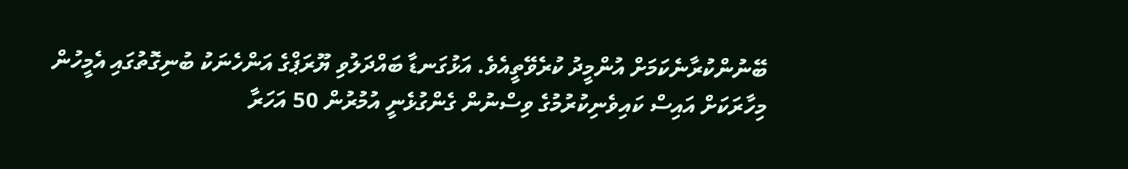ބޭނުންކުރާނެކަމަށް އުންމީދު ކުރެވޭތީއެވެ. އަޅުގަނޑާ ބައްދަލުވި ޔޫރަޕްގެ އަންހެނަކު ބުނިގޮތުގައި އެމީހުން މިހާރަކަށް އައިސް ކައިވެނިކުރުމުގެ ވިސްނުން ގެންގުޅެނީ އުމުރުން 50 އަހަރާ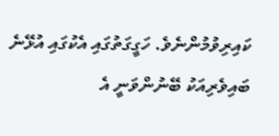ކައިރިވުމުންނެވެ. ހަގީގަތުގައި އެކުގައި އުޅޭނެ ބައިވެރިއަކު ބޭނުންވަނީ އެ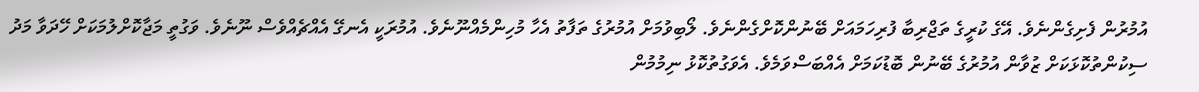އުމުރުން ފެށިގެންނެވެ. އޭގެ ކުރީގެ ތަޖްރިބާ ފުރިހަމައަށް ބޭނުންކޮށްގެންނެވެ. ލޯބިވުމަށް އުމުރުގެ ތަފާތު އެހާ މުހިންމެއްނޫނެވެ. އުމުރަކީ އެނގޭ އެއްޗެއްވެސް ނޫނެވެ. ވަގުތީ މަޖާކޮށްލުމަކަށް ހޭދަވާ މަދު ސިކުންތުކޮޅަކަށް ޒުވާން އުމުރުގެ ބޭނުން ބޮޑުކަމަށް އެއްބަސްވަމެވެ. އެވަގުތުކޮޅު ނިމުމުން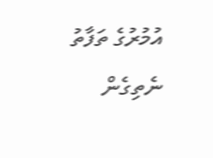އުމުރުގެ ތަފާތު ނެތިގެން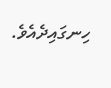ހިނގައިދެއެވެ.